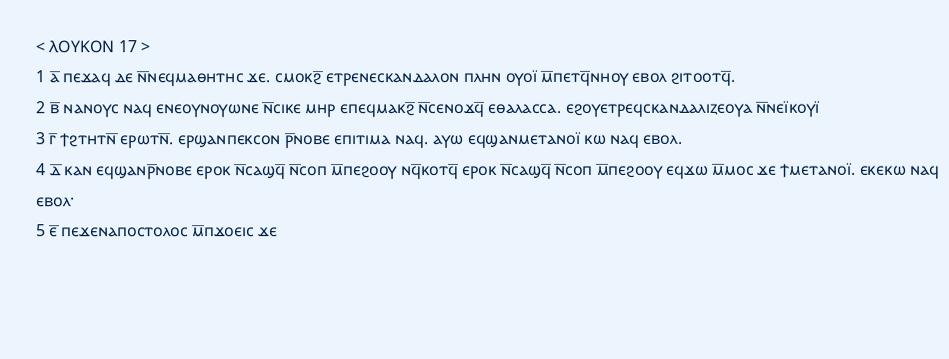< ⲖⲞⲨⲔⲞⲚ 17 >
1 ⲁ̅ ⲡⲉϫⲁϥ ⲇⲉ ⲛ̅ⲛⲉϥⲙⲁⲑⲏⲧⲏⲥ ϫⲉ. ⲥⲙⲟⲕϩ̅ ⲉⲧⲣⲉⲛⲉⲥⲕⲁⲛⲇⲁⲗⲟⲛ ⲡⲗⲏⲛ ⲟⲩⲟⲓ̈ ⲙ̅ⲡⲉⲧϥ̅ⲛⲏⲟⲩ ⲉⲃⲟⲗ ϩⲓⲧⲟⲟⲧϥ̅.
2 ⲃ̅ ⲛⲁⲛⲟⲩⲥ ⲛⲁϥ ⲉⲛⲉⲟⲩⲛⲟⲩⲱⲛⲉ ⲛ̅ⲥⲓⲕⲉ ⲙⲏⲣ ⲉⲡⲉϥⲙⲁⲕϩ̅ ⲛ̅ⲥⲉⲛⲟϫϥ̅ ⲉⲑⲁⲗⲁⲥⲥⲁ. ⲉϩⲟⲩⲉⲧⲣⲉϥⲥⲕⲁⲛⲇⲁⲗⲓⲍⲉⲟⲩⲁ ⲛ̅ⲛⲉⲓ̈ⲕⲟⲩⲓ̈
3 ⲅ̅ ϯϩⲧⲏⲧⲛ̅ ⲉⲣⲱⲧⲛ̅. ⲉⲣϣⲁⲛⲡⲉⲕⲥⲟⲛ ⲣ̅ⲛⲟⲃⲉ ⲉⲡⲓⲧⲓⲙⲁ ⲛⲁϥ. ⲁⲩⲱ ⲉϥϣⲁⲛⲙⲉⲧⲁⲛⲟⲓ̈ ⲕⲱ ⲛⲁϥ ⲉⲃⲟⲗ.
4 ⲇ̅ ⲕⲁⲛ ⲉϥϣⲁⲛⲣ̅ⲛⲟⲃⲉ ⲉⲣⲟⲕ ⲛ̅ⲥⲁϣϥ̅ ⲛ̅ⲥⲟⲡ ⲙ̅ⲡⲉϩⲟⲟⲩ ⲛϥ̅ⲕⲟⲧϥ̅ ⲉⲣⲟⲕ ⲛ̅ⲥⲁϣϥ̅ ⲛ̅ⲥⲟⲡ ⲙ̅ⲡⲉϩⲟⲟⲩ ⲉϥϫⲱ ⲙ̅ⲙⲟⲥ ϫⲉ ϯⲙⲉⲧⲁⲛⲟⲓ̈. ⲉⲕⲉⲕⲱ ⲛⲁϥ ⲉⲃⲟⲗ·
5 ⲉ̅ ⲡⲉϫⲉⲛⲁⲡⲟⲥⲧⲟⲗⲟⲥ ⲙ̅ⲡϫⲟⲉⲓⲥ ϫⲉ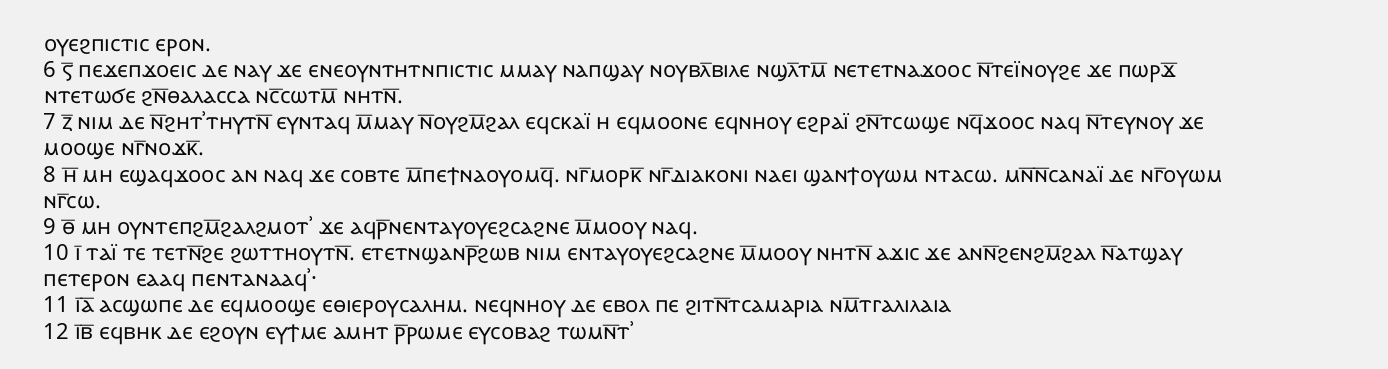ⲟⲩⲉϩⲡⲓⲥⲧⲓⲥ ⲉⲣⲟⲛ.
6 ⲋ̅ ⲡⲉϫⲉⲡϫⲟⲉⲓⲥ ⲇⲉ ⲛⲁⲩ ϫⲉ ⲉⲛⲉⲟⲩⲛⲧⲏⲧⲛⲡⲓⲥⲧⲓⲥ ⲙⲙⲁⲩ ⲛⲁⲡϣⲁⲩ ⲛⲟⲩⲃⲗ̅ⲃⲓⲗⲉ ⲛϣⲗ̅ⲧⲙ̅ ⲛⲉⲧⲉⲧⲛⲁϫⲟⲟⲥ ⲛ̅ⲧⲉⲓ̈ⲛⲟⲩϩⲉ ϫⲉ ⲡⲱⲣϫ̅ ⲛⲧⲉⲧⲱϭⲉ ϩⲛ̅ⲑⲁⲗⲁⲥⲥⲁ ⲛⲥ̅ⲥⲱⲧⲙ̅ ⲛⲏⲧⲛ̅.
7 ⲍ̅ ⲛⲓⲙ ⲇⲉ ⲛ̅ϩⲏⲧʾⲧⲏⲩⲧⲛ̅ ⲉⲩⲛⲧⲁϥ ⲙ̅ⲙⲁⲩ ⲛ̅ⲟⲩϩⲙ̅ϩⲁⲗ ⲉϥⲥⲕⲁⲓ̈ ⲏ ⲉϥⲙⲟⲟⲛⲉ ⲉϥⲛⲏⲟⲩ ⲉϩⲣⲁⲓ̈ ϩⲛ̅ⲧⲥⲱϣⲉ ⲛϥ̅ϫⲟⲟⲥ ⲛⲁϥ ⲛ̅ⲧⲉⲩⲛⲟⲩ ϫⲉ ⲙⲟⲟϣⲉ ⲛⲅ̅ⲛⲟϫⲕ̅.
8 ⲏ̅ ⲙⲏ ⲉϣⲁϥϫⲟⲟⲥ ⲁⲛ ⲛⲁϥ ϫⲉ ⲥⲟⲃⲧⲉ ⲙ̅ⲡⲉϯⲛⲁⲟⲩⲟⲙϥ̅. ⲛⲅ̅ⲙⲟⲣⲕ̅ ⲛⲅ̅ⲇⲓⲁⲕⲟⲛⲓ ⲛⲁⲉⲓ ϣⲁⲛϯⲟⲩⲱⲙ ⲛⲧⲁⲥⲱ. ⲙⲛ̅ⲛ̅ⲥⲁⲛⲁⲓ̈ ⲇⲉ ⲛⲅ̅ⲟⲩⲱⲙ ⲛⲅ̅ⲥⲱ.
9 ⲑ̅ ⲙⲏ ⲟⲩⲛⲧⲉⲡϩⲙ̅ϩⲁⲗϩⲙⲟⲧʾ ϫⲉ ⲁϥⲣ̅ⲛⲉⲛⲧⲁⲩⲟⲩⲉϩⲥⲁϩⲛⲉ ⲙ̅ⲙⲟⲟⲩ ⲛⲁϥ.
10 ⲓ̅ ⲧⲁⲓ̈ ⲧⲉ ⲧⲉⲧⲛ̅ϩⲉ ϩⲱⲧⲧⲏⲟⲩⲧⲛ̅. ⲉⲧⲉⲧⲛϣⲁⲛⲣ̅ϩⲱⲃ ⲛⲓⲙ ⲉⲛⲧⲁⲩⲟⲩⲉϩⲥⲁϩⲛⲉ ⲙ̅ⲙⲟⲟⲩ ⲛⲏⲧⲛ̅ ⲁϫⲓⲥ ϫⲉ ⲁⲛⲛ̅ϩⲉⲛϩⲙ̅ϩⲁⲗ ⲛ̅ⲁⲧϣⲁⲩ ⲡⲉⲧⲉⲣⲟⲛ ⲉⲁⲁϥ ⲡⲉⲛⲧⲁⲛⲁⲁϥʾ·
11 ⲓ̅ⲁ̅ ⲁⲥϣⲱⲡⲉ ⲇⲉ ⲉϥⲙⲟⲟϣⲉ ⲉⲑⲓⲉⲣⲟⲩⲥⲁⲗⲏⲙ. ⲛⲉϥⲛⲏⲟⲩ ⲇⲉ ⲉⲃⲟⲗ ⲡⲉ ϩⲓⲧⲛ̅ⲧⲥⲁⲙⲁⲣⲓⲁ ⲛⲙ̅ⲧⲅⲁⲗⲓⲗⲁⲓⲁ
12 ⲓ̅ⲃ̅ ⲉϥⲃⲏⲕ ⲇⲉ ⲉϩⲟⲩⲛ ⲉⲩϯⲙⲉ ⲁⲙⲏⲧ ⲣ̅ⲣⲱⲙⲉ ⲉⲩⲥⲟⲃⲁϩ ⲧⲱⲙⲛ̅ⲧʾ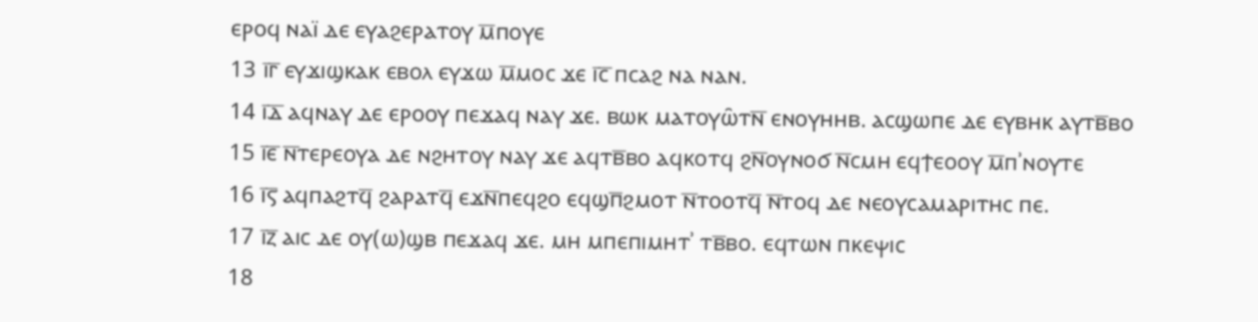ⲉⲣⲟϥ ⲛⲁⲓ̈ ⲇⲉ ⲉⲩⲁϩⲉⲣⲁⲧⲟⲩ ⲙ̅ⲡⲟⲩⲉ
13 ⲓ̅ⲅ̅ ⲉⲩϫⲓϣⲕⲁⲕ ⲉⲃⲟⲗ ⲉⲩϫⲱ ⲙ̅ⲙⲟⲥ ϫⲉ ⲓ̅ⲥ̅ ⲡⲥⲁϩ ⲛⲁ ⲛⲁⲛ.
14 ⲓ̅ⲇ̅ ⲁϥⲛⲁⲩ ⲇⲉ ⲉⲣⲟⲟⲩ ⲡⲉϫⲁϥ ⲛⲁⲩ ϫⲉ. ⲃⲱⲕ ⲙⲁⲧⲟⲩⲱ̑ⲧⲛ̅ ⲉⲛⲟⲩⲏⲏⲃ. ⲁⲥϣⲱⲡⲉ ⲇⲉ ⲉⲩⲃⲏⲕ ⲁⲩⲧⲃ̅ⲃⲟ
15 ⲓ̅ⲉ̅ ⲛ̅ⲧⲉⲣⲉⲟⲩⲁ ⲇⲉ ⲛϩⲏⲧⲟⲩ ⲛⲁⲩ ϫⲉ ⲁϥⲧⲃ̅ⲃⲟ ⲁϥⲕⲟⲧϥ ϩⲛ̅ⲟⲩⲛⲟϭ ⲛ̅ⲥⲙⲏ ⲉϥϯⲉⲟⲟⲩ ⲙ̅ⲡʾⲛⲟⲩⲧⲉ
16 ⲓ̅ⲋ̅ ⲁϥⲡⲁϩⲧϥ̅ ϩⲁⲣⲁⲧϥ̅ ⲉϫⲛ̅ⲡⲉϥϩⲟ ⲉϥϣⲡ̅ϩⲙⲟⲧ ⲛ̅ⲧⲟⲟⲧϥ̅ ⲛ̅ⲧⲟϥ ⲇⲉ ⲛⲉⲟⲩⲥⲁⲙⲁⲣⲓⲧⲏⲥ ⲡⲉ.
17 ⲓ̅ⲍ̅ ⲁⲓⲥ ⲇⲉ ⲟⲩ(ⲱ)ϣⲃ ⲡⲉϫⲁϥ ϫⲉ. ⲙⲏ ⲙⲡⲉⲡⲓⲙⲏⲧʾ ⲧⲃ̅ⲃⲟ. ⲉϥⲧⲱⲛ ⲡⲕⲉⲯⲓⲥ
18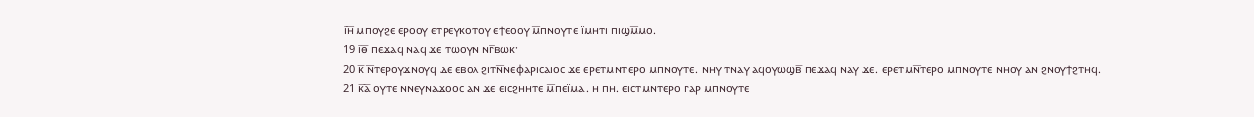ⲓ̅ⲏ̅ ⲙⲡⲟⲩϩⲉ ⲉⲣⲟⲟⲩ ⲉⲧⲣⲉⲩⲕⲟⲧⲟⲩ ⲉϯⲉⲟⲟⲩ ⲙ̅ⲡⲛⲟⲩⲧⲉ ⲓ̈ⲙⲏⲧⲓ ⲡⲓϣⲙ̅ⲙⲟ.
19 ⲓ̅ⲑ̅ ⲡⲉϫⲁϥ ⲛⲁϥ ϫⲉ ⲧⲱⲟⲩⲛ ⲛⲅ̅ⲃⲱⲕ·
20 ⲕ̅ ⲛ̅ⲧⲉⲣⲟⲩϫⲛⲟⲩϥ ⲇⲉ ⲉⲃⲟⲗ ϩⲓⲧⲛ̅ⲛⲉⲫⲁⲣⲓⲥⲁⲓⲟⲥ ϫⲉ ⲉⲣⲉⲧⲙⲛⲧⲉⲣⲟ ⲙⲡⲛⲟⲩⲧⲉ. ⲛⲏⲩ ⲧⲛⲁⲩ ⲁϥⲟⲩⲱϣⲃ̅ ⲡⲉϫⲁϥ ⲛⲁⲩ ϫⲉ. ⲉⲣⲉⲧⲙⲛ̅ⲧⲉⲣⲟ ⲙⲡⲛⲟⲩⲧⲉ ⲛⲏⲟⲩ ⲁⲛ ϩⲛⲟⲩϯϩⲧⲏϥ.
21 ⲕ̅ⲁ̅ ⲟⲩⲧⲉ ⲛⲛⲉⲩⲛⲁϫⲟⲟⲥ ⲁⲛ ϫⲉ ⲉⲓⲥϩⲏⲏⲧⲉ ⲙ̅ⲡⲉⲓ̈ⲙⲁ. ⲏ ⲡⲏ. ⲉⲓⲥⲧⲙⲛⲧⲉⲣⲟ ⲅⲁⲣ ⲙⲡⲛⲟⲩⲧⲉ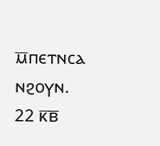ⲙ̅ⲡⲉⲧⲛⲥⲁ ⲛϩⲟⲩⲛ.
22 ⲕ̅ⲃ̅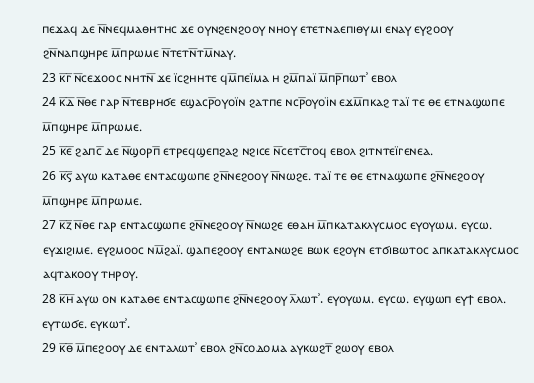ⲡⲉϫⲁϥ ⲇⲉ ⲛ̅ⲛⲉϥⲙⲁⲑⲏⲧⲏⲥ ϫⲉ ⲟⲩⲛϩⲉⲛϩⲟⲟⲩ ⲛⲏⲟⲩ ⲉⲧⲉⲧⲛⲁⲉⲡⲓⲑⲩⲙⲓ ⲉⲛⲁⲩ ⲉⲩϩⲟⲟⲩ ϩⲛ̅ⲛⲁⲡϣⲏⲣⲉ ⲙ̅ⲡⲣⲱⲙⲉ ⲛ̅ⲧⲉⲧⲛ̅ⲧⲙ̅ⲛⲁⲩ.
23 ⲕ̅ⲅ̅ ⲛ̅ⲥⲉϫⲟⲟⲥ ⲛⲏⲧⲛ̅ ϫⲉ ⲓ̈ⲥϩⲏⲏⲧⲉ ϥⲙ̅ⲡⲉⲓ̈ⲙⲁ ⲏ ϩⲙ̅ⲡⲁⲓ̈ ⲙ̅ⲡⲣ̅ⲡⲱⲧʾ ⲉⲃⲟⲗ
24 ⲕ̅ⲇ̅ ⲛ̅ⲑⲉ ⲅⲁⲣ ⲛ̅ⲧⲉⲃⲣⲏϭⲉ ⲉϣⲁⲥⲣ̅ⲟⲩⲟⲓ̈ⲛ ϩⲁⲧⲡⲉ ⲛⲥⲣ̅ⲟⲩⲟⲓ̈ⲛ ⲉϫⲙ̅ⲡⲕⲁϩ ⲧⲁⲓ̈ ⲧⲉ ⲑⲉ ⲉⲧⲛⲁϣⲱⲡⲉ ⲙ̅ⲡϣⲏⲣⲉ ⲙ̅ⲡⲣⲱⲙⲉ.
25 ⲕ̅ⲉ̅ ϩⲁⲡⲥ̅ ⲇⲉ ⲛ̅ϣⲟⲣⲡ̅ ⲉⲧⲣⲉϥϣⲉⲡϩⲁϩ ⲛϩⲓⲥⲉ ⲛ̅ⲥⲉⲧⲥ̅ⲧⲟϥ ⲉⲃⲟⲗ ϩⲓⲧⲛⲧⲉⲓ̈ⲅⲉⲛⲉⲁ.
26 ⲕ̅ⲋ̅ ⲁⲩⲱ ⲕⲁⲧⲁⲑⲉ ⲉⲛⲧⲁⲥϣⲱⲡⲉ ϩⲛ̅ⲛⲉϩⲟⲟⲩ ⲛ̅ⲛⲱϩⲉ. ⲧⲁⲓ̈ ⲧⲉ ⲑⲉ ⲉⲧⲛⲁϣⲱⲡⲉ ϩⲛ̅ⲛⲉϩⲟⲟⲩ ⲙ̅ⲡϣⲏⲣⲉ ⲙ̅ⲡⲣⲱⲙⲉ.
27 ⲕ̅ⲍ̅ ⲛ̅ⲑⲉ ⲅⲁⲣ ⲉⲛⲧⲁⲥϣⲱⲡⲉ ϩⲛ̅ⲛⲉϩⲟⲟⲩ ⲛ̅ⲛⲱϩⲉ ⲉⲑⲁⲏ ⲙ̅ⲡⲕⲁⲧⲁⲕⲗⲩⲥⲙⲟⲥ ⲉⲩⲟⲩⲱⲙ. ⲉⲩⲥⲱ. ⲉⲩϫⲓϩⲓⲙⲉ. ⲉⲩϩⲙⲟⲟⲥ ⲛⲙ̅ϩⲁⲓ̈. ϣⲁⲡⲉϩⲟⲟⲩ ⲉⲛⲧⲁⲛⲱϩⲉ ⲃⲱⲕ ⲉϩⲟⲩⲛ ⲉⲧϭⲓⲃⲱⲧⲟⲥ ⲁⲡⲕⲁⲧⲁⲕⲗⲩⲥⲙⲟⲥ ⲁϥⲧⲁⲕⲟⲟⲩ ⲧⲏⲣⲟⲩ.
28 ⲕ̅ⲏ̅ ⲁⲩⲱ ⲟⲛ ⲕⲁⲧⲁⲑⲉ ⲉⲛⲧⲁⲥϣⲱⲡⲉ ϩⲛ̅ⲛⲉϩⲟⲟⲩ ⲗ̅ⲗⲱⲧʾ. ⲉⲩⲟⲩⲱⲙ. ⲉⲩⲥⲱ. ⲉⲩϣⲱⲡ ⲉⲩϯ ⲉⲃⲟⲗ. ⲉⲩⲧⲱϭⲉ. ⲉⲩⲕⲱⲧʾ.
29 ⲕ̅ⲑ̅ ⲙ̅ⲡⲉϩⲟⲟⲩ ⲇⲉ ⲉⲛⲧⲁⲗⲱⲧʾ ⲉⲃⲟⲗ ϩⲛ̅ⲥⲟⲇⲟⲙⲁ ⲁⲩⲕⲱϩⲧ̅ ϩⲱⲟⲩ ⲉⲃⲟⲗ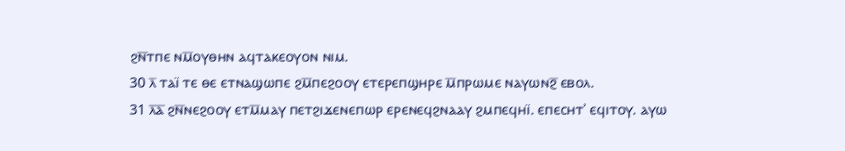ϩⲛ̅ⲧⲡⲉ ⲛⲙ̅ⲟⲩⲑⲏⲛ ⲁϥⲧⲁⲕⲉⲟⲩⲟⲛ ⲛⲓⲙ.
30 ⲗ̅ ⲧⲁⲓ̈ ⲧⲉ ⲑⲉ ⲉⲧⲛⲁϣⲱⲡⲉ ϩⲙ̅ⲡⲉϩⲟⲟⲩ ⲉⲧⲉⲣⲉⲡϣⲏⲣⲉ ⲙ̅ⲡⲣⲱⲙⲉ ⲛⲁⲩⲱⲛϩ̅ ⲉⲃⲟⲗ.
31 ⲗ̅ⲁ̅ ϩⲛ̅ⲛⲉϩⲟⲟⲩ ⲉⲧⲙ̅ⲙⲁⲩ ⲡⲉⲧϩⲓϫⲉⲛⲉⲡⲱⲣ ⲉⲣⲉⲛⲉϥϩⲛⲁⲁⲩ ϩⲙⲡⲉϥⲏⲓ̈. ⲉⲡⲉⲥⲏⲧʾ ⲉϥⲓⲧⲟⲩ. ⲁⲩⲱ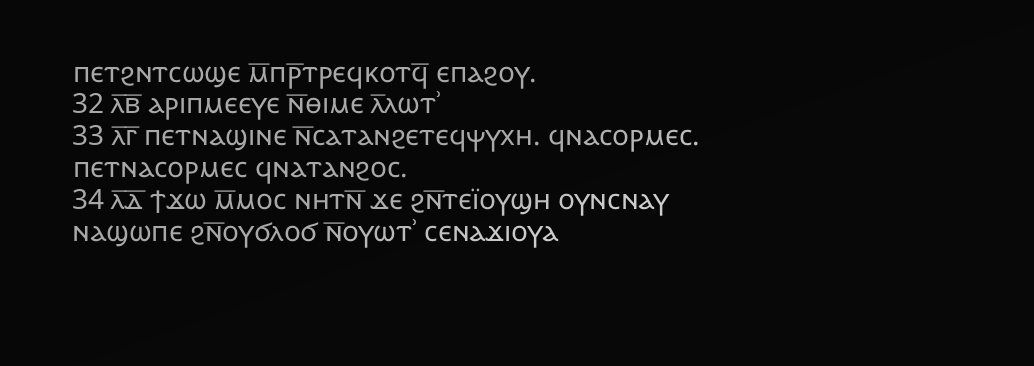ⲡⲉⲧϩⲛⲧⲥⲱϣⲉ ⲙ̅ⲡⲣ̅ⲧⲣⲉϥⲕⲟⲧϥ̅ ⲉⲡⲁϩⲟⲩ.
32 ⲗ̅ⲃ̅ ⲁⲣⲓⲡⲙⲉⲉⲩⲉ ⲛ̅ⲑⲓⲙⲉ ⲗ̅ⲗⲱⲧʾ
33 ⲗ̅ⲅ̅ ⲡⲉⲧⲛⲁϣⲓⲛⲉ ⲛ̅ⲥⲁⲧⲁⲛϩⲉⲧⲉϥⲯⲩⲭⲏ. ϥⲛⲁⲥⲟⲣⲙⲉⲥ. ⲡⲉⲧⲛⲁⲥⲟⲣⲙⲉⲥ ϥⲛⲁⲧⲁⲛϩⲟⲥ.
34 ⲗ̅ⲇ̅ ϯϫⲱ ⲙ̅ⲙⲟⲥ ⲛⲏⲧⲛ̅ ϫⲉ ϩⲛ̅ⲧⲉⲓ̈ⲟⲩϣⲏ ⲟⲩⲛⲥⲛⲁⲩ ⲛⲁϣⲱⲡⲉ ϩⲛ̅ⲟⲩϭⲗⲟϭ ⲛ̅ⲟⲩⲱⲧʾ ⲥⲉⲛⲁϫⲓⲟⲩⲁ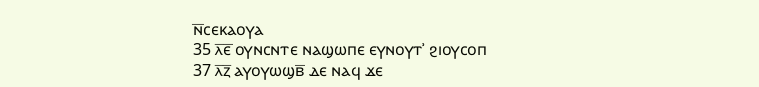ⲛ̅ⲥⲉⲕⲁⲟⲩⲁ
35 ⲗ̅ⲉ̅ ⲟⲩⲛⲥⲛⲧⲉ ⲛⲁϣⲱⲡⲉ ⲉⲩⲛⲟⲩⲧʾ ϩⲓⲟⲩⲥⲟⲡ
37 ⲗ̅ⲍ̅ ⲁⲩⲟⲩⲱϣⲃ̅ ⲇⲉ ⲛⲁϥ ϫⲉ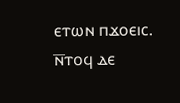ⲉⲧⲱⲛ ⲡϫⲟⲉⲓⲥ. ⲛ̅ⲧⲟϥ ⲇⲉ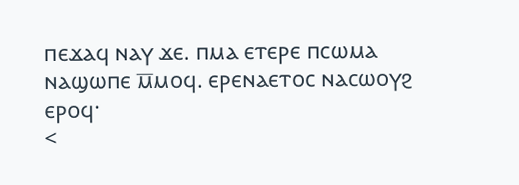ⲡⲉϫⲁϥ ⲛⲁⲩ ϫⲉ. ⲡⲙⲁ ⲉⲧⲉⲣⲉ ⲡⲥⲱⲙⲁ ⲛⲁϣⲱⲡⲉ ⲙ̅ⲙⲟϥ. ⲉⲣⲉⲛⲁⲉⲧⲟⲥ ⲛⲁⲥⲱⲟⲩϩ ⲉⲣⲟϥ·
<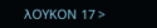ⲖⲞⲨⲔⲞⲚ 17 >